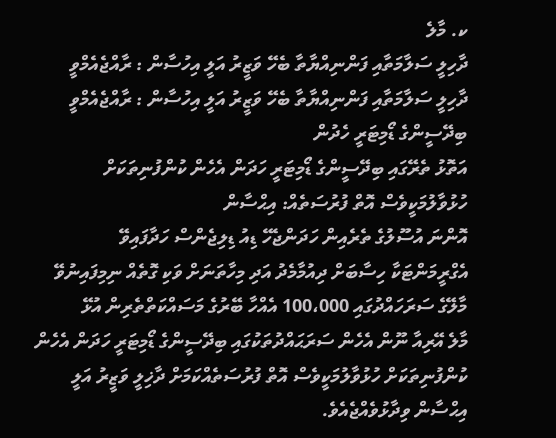ކ. މާލެ
ދާހިލީ ސަލާމަތާއި ފަންނިއްޔާތާ ބެހޭ ވަޒީރު އަލީ އިހުސާން : ރާއްޖެއެމްވީ
ދާހިލީ ސަލާމަތާއި ފަންނިއްޔާތާ ބެހޭ ވަޒީރު އަލީ އިހުސާން : ރާއްޖެއެމްވީ
ބިދޭސީންގެ ޑޯމިޓަރީ ހެދުން
އަތޮޅު ތެރޭގައި ބިދޭސީންގެ ޑޯމިޓަރީ ހަދަން އެހެން ކުންފުނިތަކަށް ހުޅުވާލުމަކީވެސް އޮތް ފުރުސަތެއް: އިޙްސާން
އޮންނަ އުސޫލުގެ ތެރެއިން ހަދަންޖެހޭ ޑިއު ޑިލިޖެންސް ހަދާފައިވޭ
އެގްރީމަންޓަކާ ހިސާބަށް ދިއުމާމެދު އަދި މިހާތަނަށް ވަކި ގޮތެއް ނިމިފައިނުވޭ
މާލޭގެ ސަރަހައްދުގައި 100،000 އެއްހާ ބޭރުގެ މަސައްކަތްތެރިން އުޅޭ
މާލެ އޭރިއާ ނޫން އެހެން ސަރަޙައްދުތަކުގައި ބިދޭސީންގެ ޑޯމިޓަރީ ހަދަން އެހެން ކުންފުނިތަކަށް ހުޅުވާލުމަކީވެސް އޮތް ފުރުސަތެއްކަމަށް ދާޚިލީ ވަޒީރު އަލީ އިޙްސާން ވިދާޅުވެއްޖެއެވެ.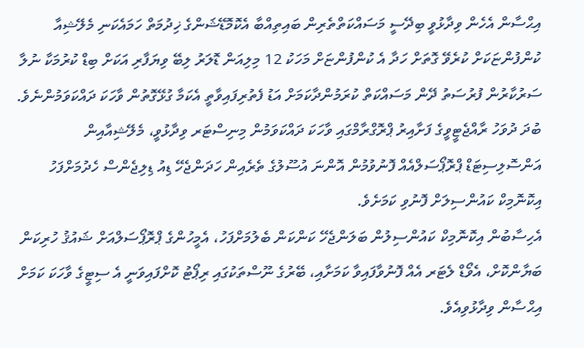އިޙްސާން އެހެން ވިދާޅުވީ ބިދޭސީ މަސައްކަތްތެރިން ބައިތިއްބާ އެކޮމޮޑޭޝަންގެ ޚިދުމަތް ހަމައެކަނި މެލޭޝިއާ ކުންފުންޏަކަށް ކުރެވޭ ގޮތަށް ހަދާ އެ ކުންފުންޏަށް މަހަކު 12 މިލިއަން ޑޮލަރު ލިބޭ ވިޔަފާރި އަކަށް ބިޑް ކުރުމަކާ ނުލާ ސަރުކާރުން ފުރުސަތު ދޭން މަސައްކަތް ކުރަމުންދާކަމަށް އަޑު ފެތުރިފައިވާތީ އެކަމާ ގުޅޭގޮތުން ވާހަކަ ދައްކަވަމުންނެވެ.
ބުދަ ދުވަހު ރާއްޖެޓީވީގެ ފަށާއިރު ޕްރޮގްރާމްގައި ވާހަކަ ދައްކަވަމުން މިނިސްޓަރ ވިދާޅުވީ، މެލޭޝިއާއިން އަންސޮލިސިޓަޑް ޕްރޮޕޯސަލްއެއް ފޮނުވުމުން އޮންނަ އުސޫލުގެ ތެރެއިން ހަދަންޖެހޭ ޑިއު ޑިލިޖެންސް ހެދުމަށްފަހު އިކޮނޮމިކް ކައުންސިލަށް ފޮނުވި ކަމަށެވެ.
އެހިސާބުން އިކޮނޮމިކް ކައުންސިލުން ބަލަންޖެހޭ ކަންކަން ބެލުމަށްފަހު، އެމީހުންގެ ޕްރޮޕޯސަލްއަށް ޝައުޤު ހުރިކަން ބަޔާންކޮށް، އެވޯޑް ލެޓަރ އެއް ފޮނުވާފައިވާ ކަމަށާއި، ބޭރުގެ ނޫސްތަކުގައި ރިޕޯޓު ކޮށްފައިވަނީ އެ ސިޓީގެ ވާހަކަ ކަމަށް އިޙްސާން ވިދާޅުވިއެވެ.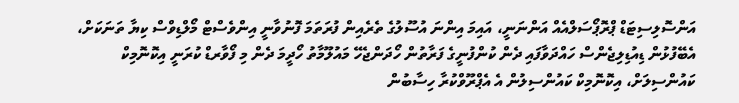އަންސޮލިސިޓަޑް ޕްރޮޕޯސަލްއެއް އަންނަނީ، އައިމަ އިންނަ އުސޫލުގެ ތެރެއިން ފުރަތަމަ ފޮނުވާނީ އިންވެސްޓް މޯލްޑިވްސް ކިޔާ ތަނަކަށް، އެބޭފުޅުން ޑިއުޑިލިޖެންސް ހައްދަވާފައި ދެން ކުންފުނީގެ ފަރާތުން ހޯދަންޖެހޭ މައުލޫމާތު ހޯދީމަ ދެން މި ފޯވާރޑް ކުރަނީ އިކޮނޮމިކް ކައުންސިލަށް، އިކޮނޮމިކް ކައުންސިލުން އެ އެޕްރޫވްކުރާ ހިސާބުން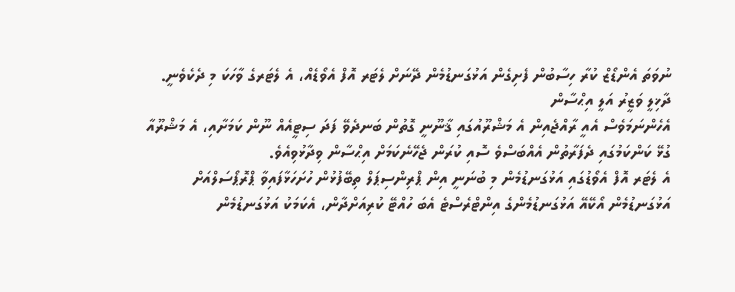ނުވަތަ އެންޑޯޒް ކުރާ ހިސާބުން ފެށިގެން އަޅުގަނޑުމެން ދޭނަށް ލެޓަރ އޮފް އެވޯޑެއް، އެ ލެޓަރގެ ވާހަކަ މި ދެކެވެނީ.
ދާޚިލީ ވަޒީރު އަލީ އިޙްސާން
އެހެންނަމަވެސް އެއީ ރާއްޖެއިން އެ މަޝްރޫއުގައި ޤާނޫނީ ގޮތުން ބަނދެވޭ ފަދަ ސިޓީއެއް ނޫން ކަމަށާއި، އެ މަޝްރޫއާ ގުޅޭ ކަންކަމުގައި ދެފަރާތުން އެއްބަސްވެ ސޮއި ކުރަން ޖެހޭނެކަމަށް އިޙްސާން ވިދާޅުވިއެވެ.
އެ ލެޓަރ އޮފް އެވޯޑުގައި އަޅުގަނޑުމެން މި ބުނަނީ އިން ޕްރިންސިޕަލް ތިބޭފުޅުން ހުށަހަޅާފައިވާ ޕްރޮޕޯސަލްއަށް އަޅުގަނޑުމެން އޯކޭއޭ އަޅުގަނޑުމެންގެ އިންޓްރެސްޓެ އެބަ ހުއްޓޭ ކުރިއަށްދާން، އެކަމަކު އަޅުގަނޑުމެން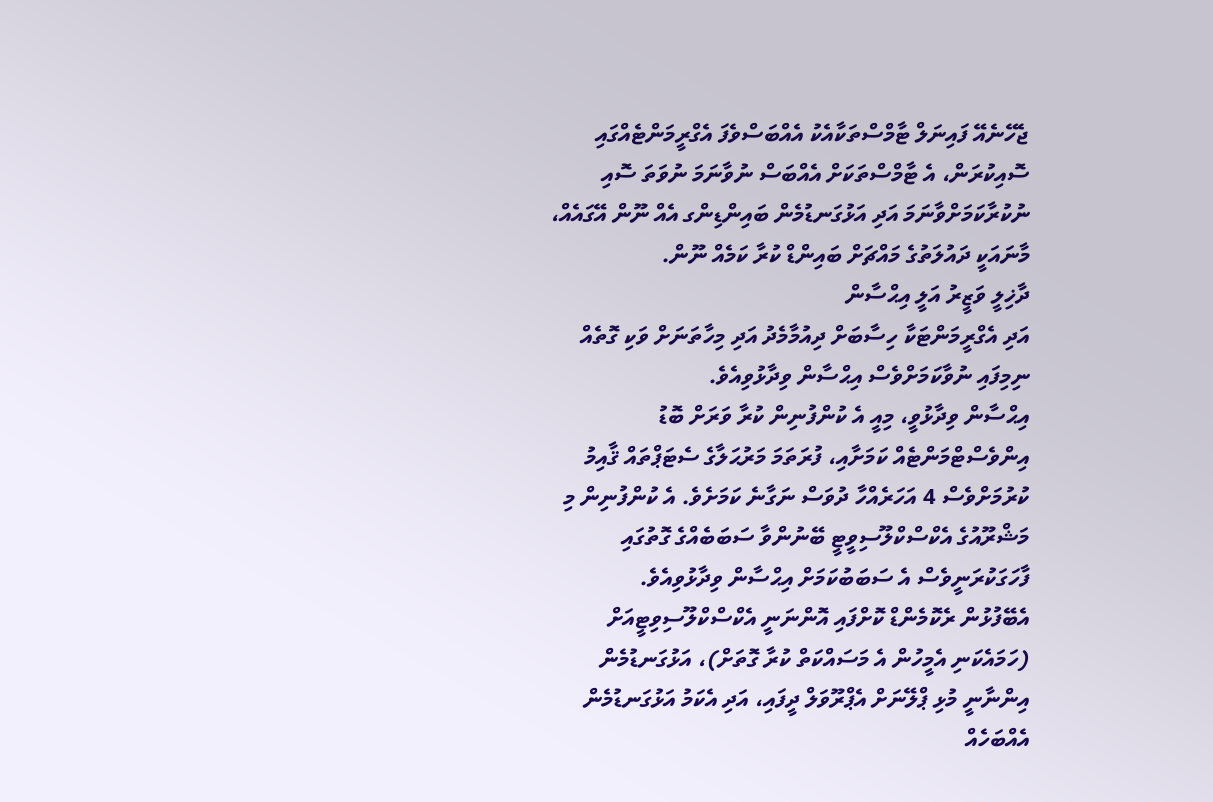ޖެހޭނެއޭ ފައިނަލް ޓާމްސްތަކާއެކު އެއްބަސްވެފަ އެގްރީމަންޓެއްގައި ސޮއިކުރަން، އެ ޓާމްސްތަކަށް އެއްބަސް ނުވާނަމަ ނުވަތަ ސޮއި ނުކުރާކަމަށްވާނަމަ އަދި އަޅުގަނޑުމެން ބައިންޑިންގ އެއް ނޫން އޭގައެއް، މާނައަކީ ދައުލަތުގެ މައްޗަށް ބައިންޑް ކުރާ ކަމެއް ނޫން.
ދާޚިލީ ވަޒީރު އަލީ އިޙްސާން
އަދި އެގްރީމަންޓަކާ ހިސާބަށް ދިއުމާމެދު އަދި މިހާތަނަށް ވަކި ގޮތެއް ނިމިފައި ނުވާކަމަށްވެސް އިޙްސާން ވިދާޅުވިއެވެ.
އިޙްސާން ވިދާޅުވީ، މިއީ އެ ކުންފުނިން ކުރާ ވަރަށް ބޮޑު އިންވެސްޓްމަންޓެއް ކަމަށާއި، ފުރަތަމަ މަރުޙަލާގެ ސެޓަޕްތައް ޤާއިމު ކުރުމަށްވެސް 4 އަހަރެއްހާ ދުވަސް ނަގާނެ ކަމަށެވެ. އެ ކުންފުނިން މި މަޝްރޫއުގެ އެކްސްކްލޫސިވީޓީ ބޭނުންވާ ސަބަބެއްގެ ގޮތުގައި ފާހަގަކުރަނީވެސް އެ ސަބަބުކަމަށް އިޙްސާން ވިދާޅުވިއެވެ.
އެބޭފުޅުން ރެކޮމެންޑް ކޮށްފައި އޮންނަނީ އެކްސްކްލޫސިވިޓީއަށް (ހަމައެކަނި އެމީހުން އެ މަސައްކަތް ކުރާ ގޮތަށް)، އަޅުގަނޑުމެން އިންނާނީ މުޅި ޕްލޭނަށް އެޕްރޫވަލް ދީފައި، އަދި އެކަމު އަޅުގަނޑުމެން އެއްބަހެއް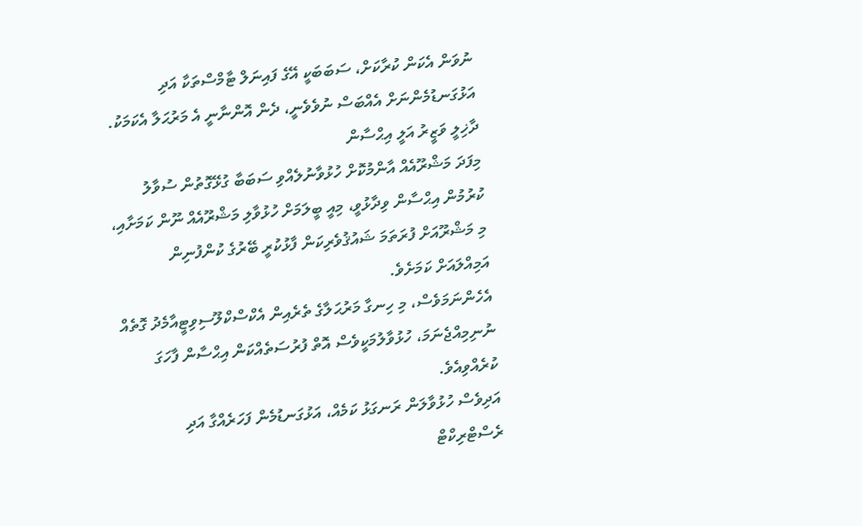ނުވަން އެކަން ކުރާކަށް، ސަބަބަކީ އޭގެ ފައިނަލް ޓާމްސްތަކާ އަދި އަޅުގަނޑުމެންނަށް އެއްބަސް ނުވެވެނީ، ދެން އޮންނާނީ އެ މަރުޙަލާ އެކަމަކު.
ދާޚިލީ ވަޒީރު އަލީ އިޙްސާން
މިފަދަ މަޝްރޫއެއް އާންމުކޮށް ހުޅުވާނުލެއްވި ސަބަބާ ގުޅޭގޮތުން ސުވާލު ކުރުމުން އިޙްސާން ވިދާޅުވީ، މިއީ ބީލަމަށް ހުޅުވާލި މަޝްރޫއެއް ނޫން ކަމަށާއި، މި މަޝްރޫއަށް ފުރަތަމަ ޝައުޤުވެރިކަން ފާޅުކުރީ ބޭރުގެ ކުންފުނިން އަމިއްލައަށް ކަމަށެވެ.
އެހެންނަމަވެސް، މި ހިނގާ މަރުޙަލާގެ ތެރެއިން އެކްސްކްލޫސިވިޓީއާމެދު ގޮތެއް ނުނިމިއްޖެނަމަ، ހުޅުވާލުމަކީވެސް އޮތް ފުރުސަތެއްކަން އިޙްސާން ފާހަގަ ކުރެއްވިއެވެ.
އަދިވެސް ހުޅުވާލަން ރަނގަޅު ކަމެއް، އަޅުގަނޑުމެން ފަހަރެއްގާ އަދި ރެސްޓްރިކްޓް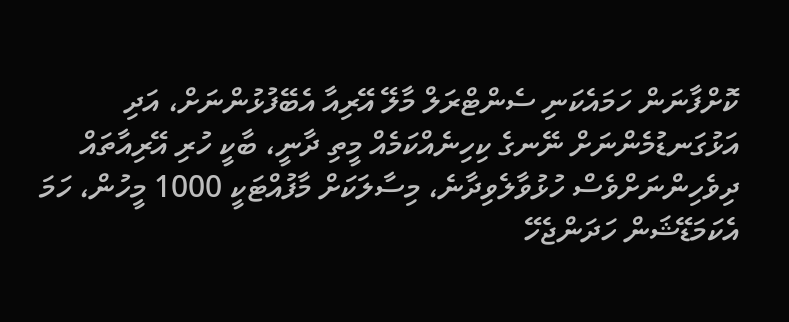ކޮށްފާނަން ހަމައެކަނި ސެންޓްރަލް މާލޭ އޭރިއާ އެބޭފުޅުންނަށް، އަދި އަޅުގަނޑުމެންނަށް ނޭނގެ ކިހިނެއްކަމެއް މީތި ދާނީ، ބާކީ ހުރި އޭރިއާތައް ދިވެހިންނަށްވެސް ހުޅުވާލެވިދާނެ، މިސާލަކަށް މާފުއްޓަކީ 1000 މީހުން، ހަމަ އެކަމަޑޭޝަން ހަދަންޖެހޭ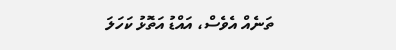ތަނެއް އެވެސް، އައްޑު އަތޮޅު ކަހަލަ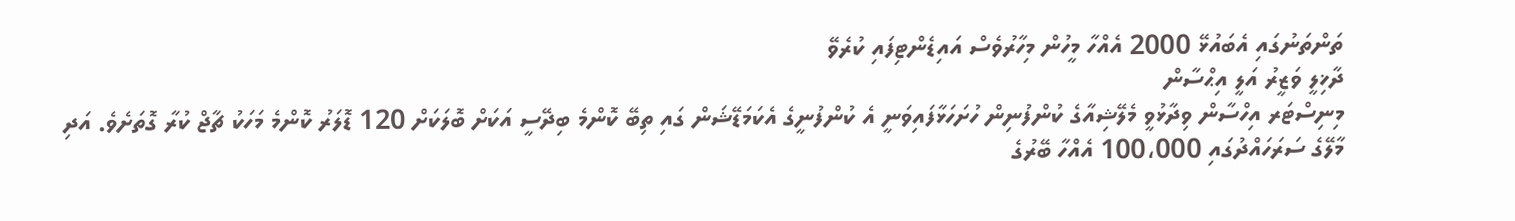ތަންތަނުގައި އެބައުޅޭ 2000 އެއްހާ މީހުން މިހާރުވެސް އައިޑެންޓިފައި ކުރެވޭ
ދާޚިލީ ވަޒީރު އަލީ އިޙްސާން
މިނިސްޓަރ އިހްސާން ވިދާޅުވީ މެލޭޝިއާގެ ކުންފުނިން ހުށަހަޅާފައިވަނީ އެ ކުންފުނީގެ އެކަމަޑޭޝަން ގައި ތިބޭ ކޮންމެ ބިދޭސީ އަކަށް ބޮލަކަށް 120 ޑޮލަރު ކޮންމެ މަހަކު ޗާޖް ކުރާ ގޮތަށެވެ. އަދި މާލޭގެ ސަރަހައްދުގައި 100،000 އެއްހާ ބޭރުގެ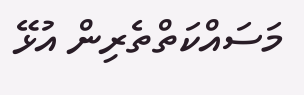މަސައްކަތްތެރިން އުޅޭ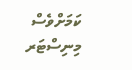ކަމަށްވެސް މިނިސްޓަރ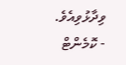ވިދާޅުވިއެވެ.
- ކޮމެންޓް